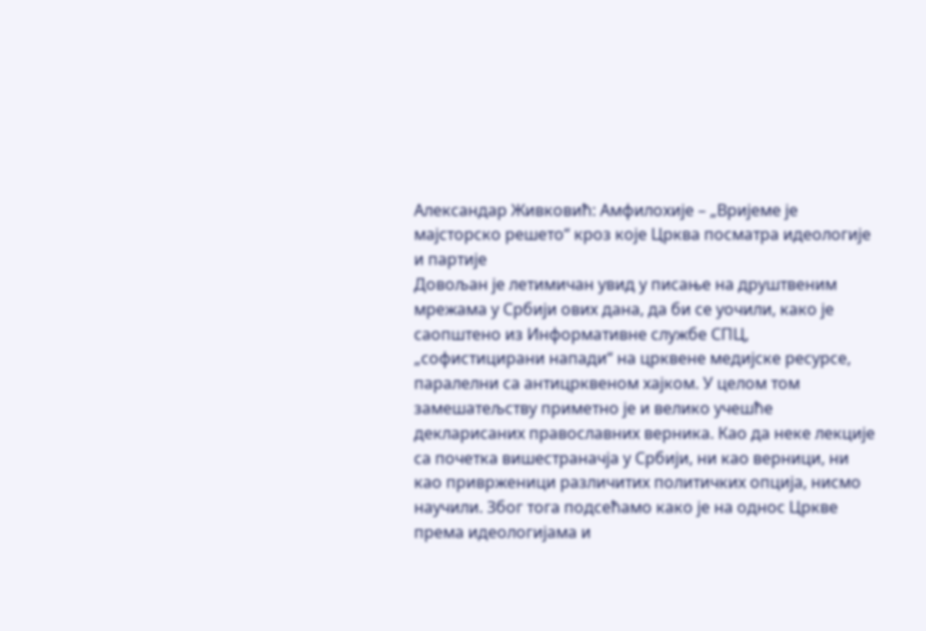Александар Живковић: Амфилохије – „Вријеме је мајсторско решето“ кроз које Црква посматра идеологије и партије
Довољан је летимичан увид у писање на друштвеним мрежама у Србији ових дана, да би се уочили, како је саопштено из Информативне службе СПЦ, „софистицирани напади“ на црквене медијске ресурсе, паралелни са антицрквеном хајком. У целом том замешатељству приметно је и велико учешће декларисаних православних верника. Као да неке лекције са почетка вишестраначја у Србији, ни као верници, ни као приврженици различитих политичких опција, нисмо научили. Због тога подсећамо како је на однос Цркве према идеологијама и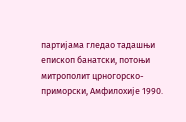партијама гледао тадашњи епископ банатски, потоњи митрополит црногорско-приморски, Амфилохије 1990.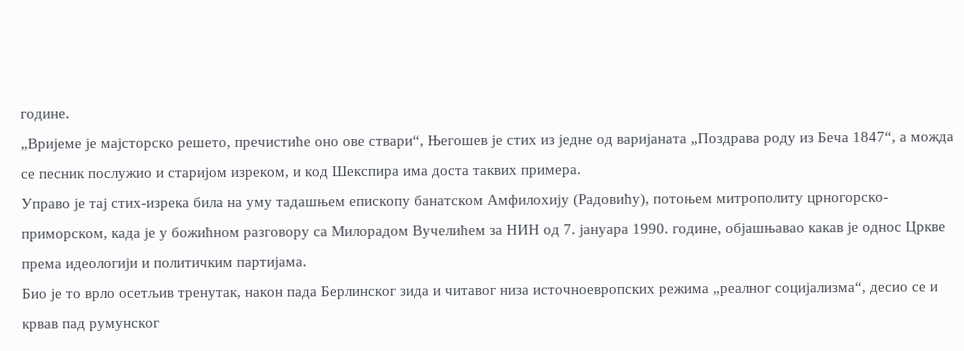године.
„Вријеме је мајсторско решето, пречистиће оно ове ствари“, Његошев је стих из једне од варијаната „Поздрава роду из Беча 1847“, а можда се песник послужио и старијом изреком, и код Шекспира има доста таквих примера.
Управо је тај стих-изрека била на уму тадашњем епископу банатском Амфилохију (Радовићу), потоњем митрополиту црногорско-приморском, када је у божићном разговору са Милорадом Вучелићем за НИН од 7. јануара 1990. године, објашњавао какав је однос Цркве према идеологији и политичким партијама.
Био је то врло осетљив тренутак, након пада Берлинског зида и читавог низа источноевропских режима „реалног социјализма“, десио се и крвав пад румунског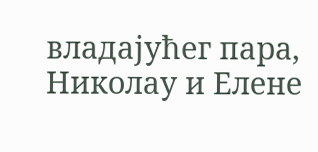владајућег пара, Николау и Елене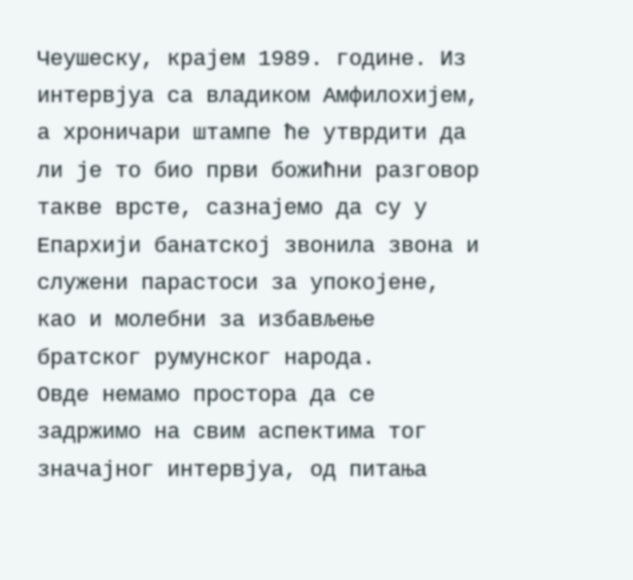Чеушеску, крајем 1989. године. Из интервјуа са владиком Амфилохијем, а хроничари штампе ће утврдити да ли је то био први божићни разговор такве врсте, сазнајемо да су у Епархији банатској звонила звона и служени парастоси за упокојене, као и молебни за избављење братског румунског народа.
Овде немамо простора да се задржимо на свим аспектима тог значајног интервјуа, од питања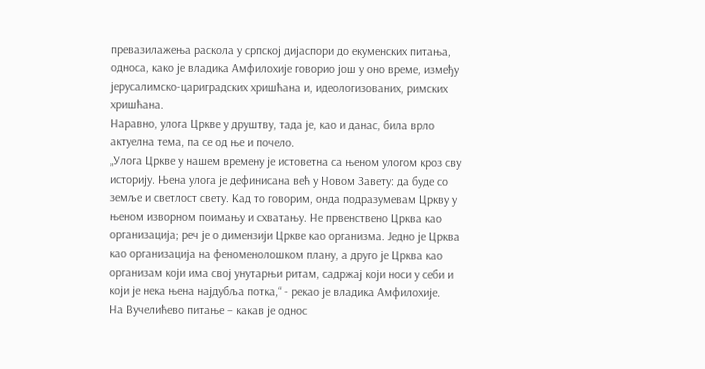превазилажења раскола у српској дијаспори до екуменских питања, односа, како је владика Амфилохије говорио још у оно време, између јерусалимско-цариградских хришћана и, идеологизованих, римских хришћана.
Наравно, улога Цркве у друштву, тада је, као и данас, била врло актуелна тема, па се од ње и почело.
„Улога Цркве у нашем времену је истоветна са њеном улогом кроз сву историју. Њена улога је дефинисана већ у Новом Завету: да буде со земље и светлост свету. Кад то говорим, онда подразумевам Цркву у њеном изворном поимању и схватању. Не првенствено Црква као организација; реч је о димензији Цркве као организма. Једно је Црква као организација на феноменолошком плану, а друго је Црква као организам који има свој унутарњи ритам, садржај који носи у себи и који је нека њена најдубља потка,“ - рекао је владика Амфилохије.
На Вучелићево питање – какав је однос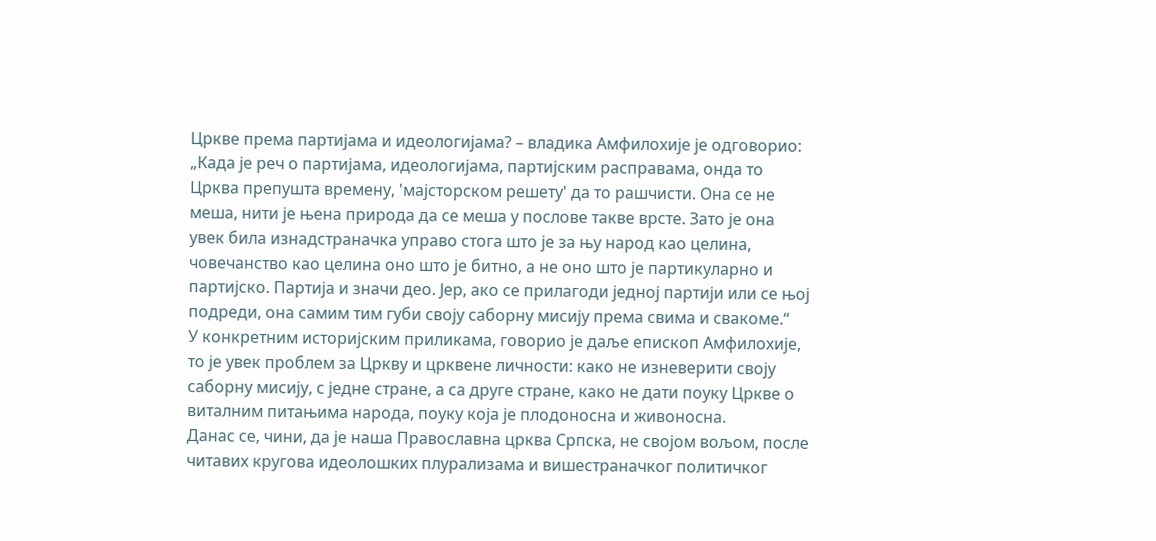Цркве према партијама и идеологијама? – владика Амфилохије је одговорио:
„Када је реч о партијама, идеологијама, партијским расправама, онда то Црква препушта времену, 'мајсторском решету' да то рашчисти. Она се не меша, нити је њена природа да се меша у послове такве врсте. Зато је она увек била изнадстраначка управо стога што је за њу народ као целина, човечанство као целина оно што је битно, а не оно што је партикуларно и партијско. Партија и значи део. Јер, ако се прилагоди једној партији или се њој подреди, она самим тим губи своју саборну мисију према свима и свакоме.“
У конкретним историјским приликама, говорио је даље епископ Амфилохије, то је увек проблем за Цркву и црквене личности: како не изневерити своју саборну мисију, с једне стране, а са друге стране, како не дати поуку Цркве о виталним питањима народа, поуку која је плодоносна и живоносна.
Данас се, чини, да је наша Православна црква Српска, не својом вољом, после читавих кругова идеолошких плурализама и вишестраначког политичког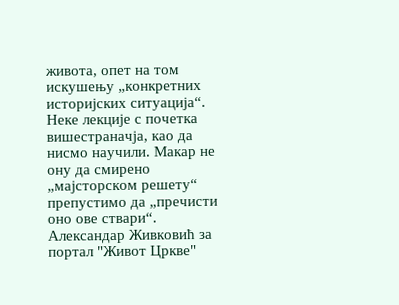живота, опет на том искушењу „конкретних историјских ситуација“. Неке лекције с почетка вишестраначја, као да нисмо научили. Макар не ону да смирено „мајсторском решету“ препустимо да „пречисти оно ове ствари“.
Александар Живковић за портал "Живот Цркве"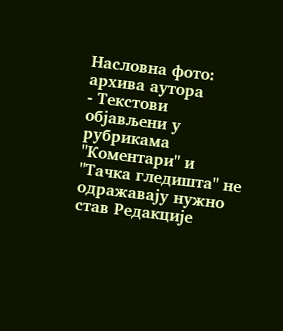Насловна фото: архива аутора
- Текстови објављени у рубрикама "Коментари" и "Тачка гледишта" не одражавају нужно став Редакције